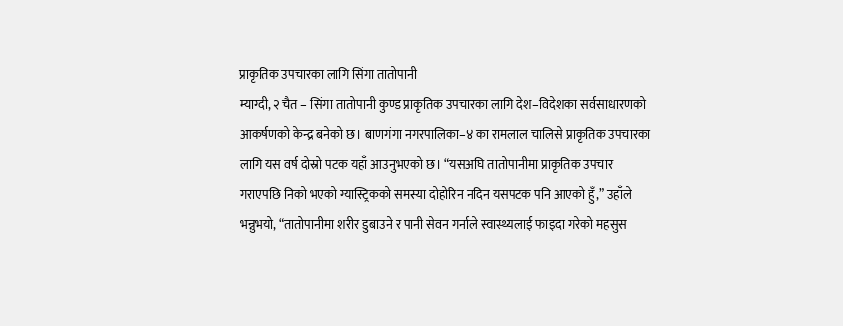प्राकृतिक उपचारका लागि सिंगा तातोपानी
म्याग्दी, २ चैत – सिंगा तातोपानी कुण्ड प्राकृतिक उपचारका लागि देश–विदेशका सर्वसाधारणको आकर्षणको केन्द्र बनेको छ। बाणगंगा नगरपालिका–४ का रामलाल चालिसे प्राकृतिक उपचारका लागि यस वर्ष दोस्रो पटक यहाँ आउनुभएको छ। “यसअघि तातोपानीमा प्राकृतिक उपचार गराएपछि निको भएको ग्यास्ट्रिकको समस्या दोहोरिन नदिन यसपटक पनि आएको हुँ,” उहाँले भन्नुभयो, “तातोपानीमा शरीर डुबाउने र पानी सेवन गर्नाले स्वास्थ्यलाई फाइदा गरेको महसुस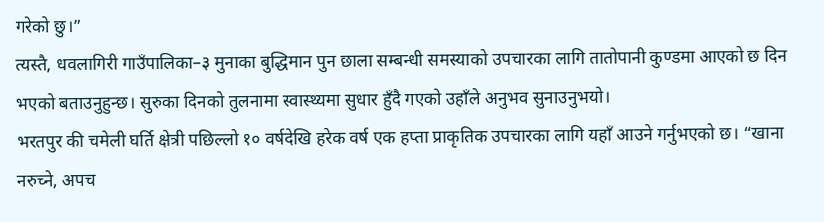गरेको छु।”
त्यस्तै, धवलागिरी गाउँपालिका–३ मुनाका बुद्धिमान पुन छाला सम्बन्धी समस्याको उपचारका लागि तातोपानी कुण्डमा आएको छ दिन भएको बताउनुहुन्छ। सुरुका दिनको तुलनामा स्वास्थ्यमा सुधार हुँदै गएको उहाँले अनुभव सुनाउनुभयो।
भरतपुर की चमेली घर्ति क्षेत्री पछिल्लो १० वर्षदेखि हरेक वर्ष एक हप्ता प्राकृतिक उपचारका लागि यहाँ आउने गर्नुभएको छ। “खाना नरुच्ने, अपच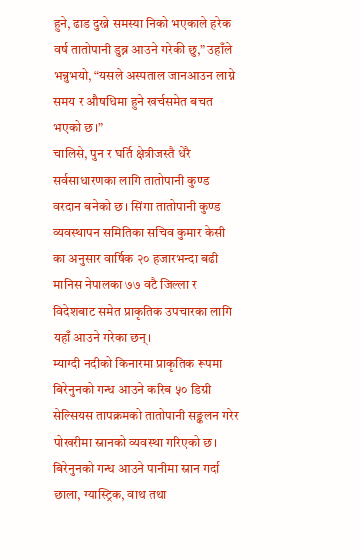हुने, ढाड दुख्ने समस्या निको भएकाले हरेक वर्ष तातोपानी डुब्न आउने गरेकी छु,” उहाँले भन्नुभयो, “यसले अस्पताल जानआउन लाग्ने समय र औषधिमा हुने खर्चसमेत बचत भएको छ।”
चालिसे, पुन र घर्ति क्षेत्रीजस्तै धेरै सर्वसाधारणका लागि तातोपानी कुण्ड वरदान बनेको छ। सिंगा तातोपानी कुण्ड व्यवस्थापन समितिका सचिव कुमार केसी का अनुसार वार्षिक २० हजारभन्दा बढी मानिस नेपालका ७७ वटै जिल्ला र विदेशबाट समेत प्राकृतिक उपचारका लागि यहाँ आउने गरेका छन्।
म्याग्दी नदीको किनारमा प्राकृतिक रूपमा बिरेनुनको गन्ध आउने करिब ५० डिग्री सेल्सियस तापक्रमको तातोपानी सङ्कलन गरेर पोखरीमा स्नानको व्यवस्था गरिएको छ। बिरेनुनको गन्ध आउने पानीमा स्नान गर्दा छाला, ग्यास्ट्रिक, वाथ तथा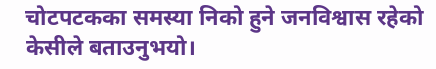चोटपटकका समस्या निको हुने जनविश्वास रहेको केसीले बताउनुभयो।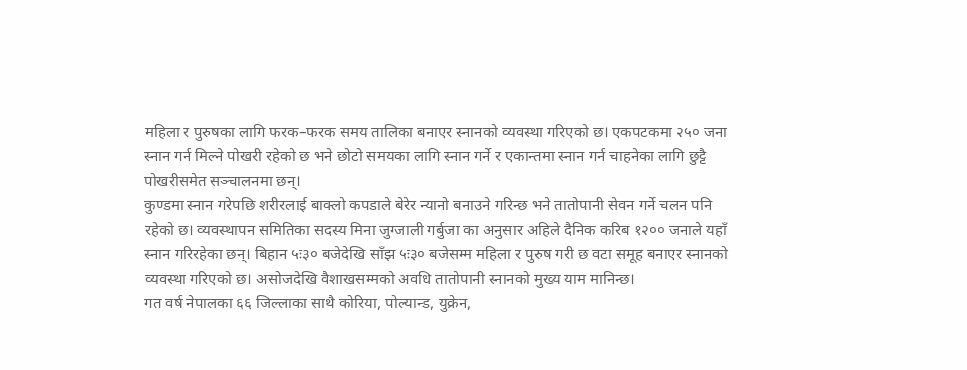महिला र पुरुषका लागि फरक–फरक समय तालिका बनाएर स्नानको व्यवस्था गरिएको छ। एकपटकमा २५० जना स्नान गर्न मिल्ने पोखरी रहेको छ भने छोटो समयका लागि स्नान गर्ने र एकान्तमा स्नान गर्न चाहनेका लागि छुट्टै पोखरीसमेत सञ्चालनमा छन्।
कुण्डमा स्नान गरेपछि शरीरलाई बाक्लो कपडाले बेरेर न्यानो बनाउने गरिन्छ भने तातोपानी सेवन गर्ने चलन पनि रहेको छ। व्यवस्थापन समितिका सदस्य मिना जुग्जाली गर्बुजा का अनुसार अहिले दैनिक करिब १२०० जनाले यहाँ स्नान गरिरहेका छन्। बिहान ५ः३० बजेदेखि साँझ ५ः३० बजेसम्म महिला र पुरुष गरी छ वटा समूह बनाएर स्नानको व्यवस्था गरिएको छ। असोजदेखि वैशाखसम्मको अवधि तातोपानी स्नानको मुख्य याम मानिन्छ।
गत वर्ष नेपालका ६६ जिल्लाका साथै कोरिया, पोल्यान्ड, युक्रेन,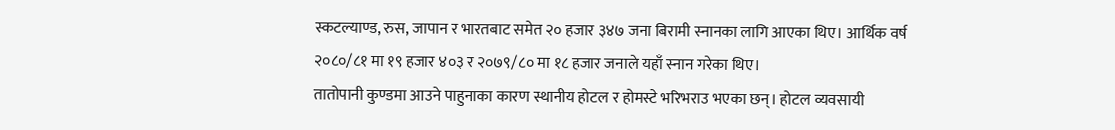स्कटल्याण्ड, रुस, जापान र भारतबाट समेत २० हजार ३४७ जना बिरामी स्नानका लागि आएका थिए। आर्थिक वर्ष २०८०/८१ मा १९ हजार ४०३ र २०७९/८० मा १८ हजार जनाले यहाँ स्नान गरेका थिए।
तातोपानी कुण्डमा आउने पाहुनाका कारण स्थानीय होटल र होमस्टे भरिभराउ भएका छन्। होटल व्यवसायी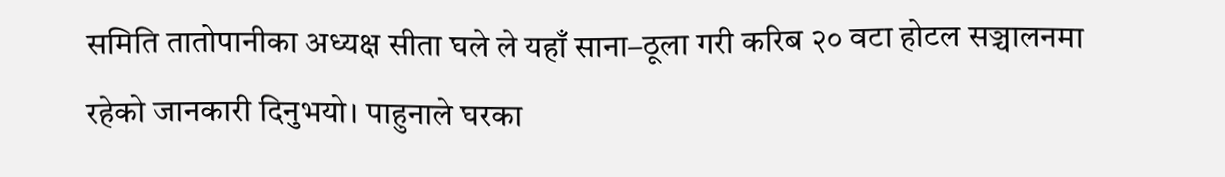समिति तातोपानीका अध्यक्ष सीता घले ले यहाँ साना–ठूला गरी करिब २० वटा होटल सञ्चालनमा रहेको जानकारी दिनुभयो। पाहुनाले घरका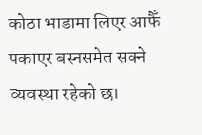कोठा भाडामा लिएर आफैँ पकाएर बस्नसमेत सक्ने व्यवस्था रहेको छ।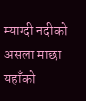म्याग्दी नदीको असला माछा यहाँको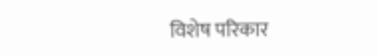विशेष परिकार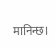मानिन्छ।